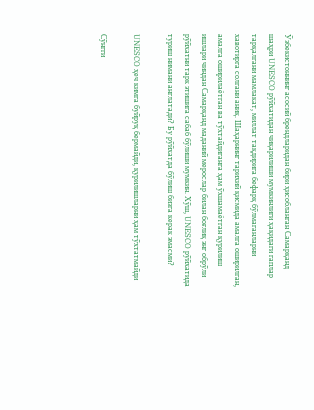Ўзбекистоннинг асосий брендларидан бири ҳисобланган Самарқанд шаҳри UNESCO рўйхатидан чиқарилиши мумкинлиги ҳақидаги гаплар тарқалгани мамлакат, миллат тақдирига бефарқ бўлмаганларни хавотирга солгани аниқ. Шаҳарнинг тарихий қисмида амалга оширилган, амалга оширилаётган ва тўхтайдиганга ҳам ўхшамаётган қурилиш ишлари чиндан Самарқанд маданий мерослар билан боғлиқ энг обрўли рўйхатни тарк этишига сабаб бўлиши мумкин. Хўш, UNESCO рўйхатида туриш нимани англатади? Бу рўйхатда бўлиш бизга керак эмасми?

UNESCO ҳеч кимга буйруқ бермайди, қурилишларни ҳам тўхтатмайди

Сўнгги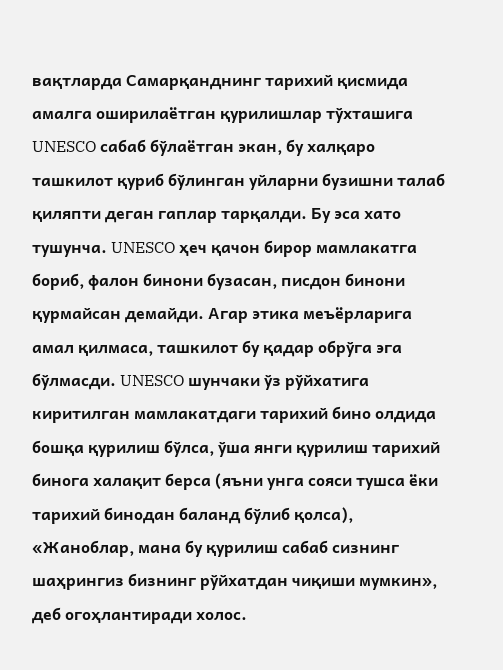вақтларда Самарқанднинг тарихий қисмида амалга оширилаётган қурилишлар тўхташига UNESCO сабаб бўлаётган экан, бу халқаро ташкилот қуриб бўлинган уйларни бузишни талаб қиляпти деган гаплар тарқалди. Бу эса хато тушунча. UNESCO ҳеч қачон бирор мамлакатга бориб, фалон бинони бузасан, писдон бинони қурмайсан демайди. Агар этика меъёрларига амал қилмаса, ташкилот бу қадар обрўга эга бўлмасди. UNESCO шунчаки ўз рўйхатига киритилган мамлакатдаги тарихий бино олдида бошқа қурилиш бўлса, ўша янги қурилиш тарихий бинога халақит берса (яъни унга сояси тушса ёки тарихий бинодан баланд бўлиб қолса), «Жаноблар, мана бу қурилиш сабаб сизнинг шаҳрингиз бизнинг рўйхатдан чиқиши мумкин», деб огоҳлантиради холос.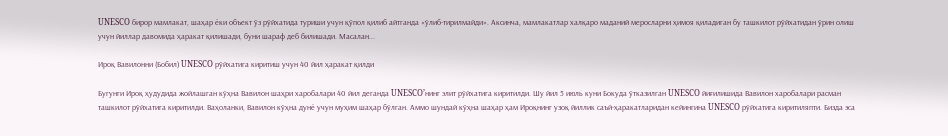UNESCO бирор мамлакат, шаҳар ёки объект ўз рўйхатида туриши учун қўпол қилиб айтганда «ўлиб-тирилмайди». Аксинча, мамлакатлар халқаро маданий меросларни ҳимоя қиладиган бу ташкилот рўйхатидан ўрин олиш учун йиллар давомида ҳаракат қилишади, буни шараф деб билишади. Масалан...

Ироқ Вавилонни (Бобил) UNESCO рўйхатига киритиш учун 40 йил ҳаракат қилди

Бугунги Ироқ ҳудудида жойлашган кўҳна Вавилон шаҳри харобалари 40 йил деганда UNESCO’нинг элит рўйхатига киритилди. Шу йил 5 июль куни Бокуда ўтказилган UNESCO йиғилишида Вавилон харобалари расман ташкилот рўйхатига киритилди. Ваҳоланки, Вавилон кўҳна дунё учун муҳим шаҳар бўлган. Аммо шундай кўҳна шаҳар ҳам Ироқнинг узоқ йиллик саъй-ҳаракатларидан кейингина UNESCO рўйхатига киритиляпти. Бизда эса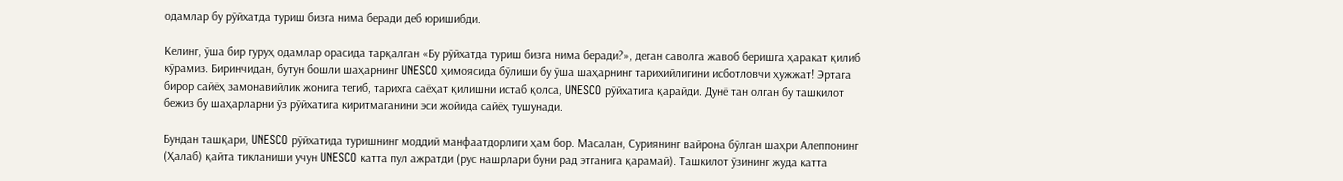одамлар бу рўйхатда туриш бизга нима беради деб юришибди.

Келинг, ўша бир гуруҳ одамлар орасида тарқалган «Бу рўйхатда туриш бизга нима беради?», деган саволга жавоб беришга ҳаракат қилиб кўрамиз. Биринчидан, бутун бошли шаҳарнинг UNESCO ҳимоясида бўлиши бу ўша шаҳарнинг тарихийлигини исботловчи ҳужжат! Эртага бирор сайёҳ замонавийлик жонига тегиб, тарихга саёҳат қилишни истаб қолса, UNESCO рўйхатига қарайди. Дунё тан олган бу ташкилот бежиз бу шаҳарларни ўз рўйхатига киритмаганини эси жойида сайёҳ тушунади.

Бундан ташқари, UNESCO рўйхатида туришнинг моддий манфаатдорлиги ҳам бор. Масалан, Суриянинг вайрона бўлган шаҳри Алеппонинг (Ҳалаб) қайта тикланиши учун UNESCO катта пул ажратди (рус нашрлари буни рад этганига қарамай). Ташкилот ўзининг жуда катта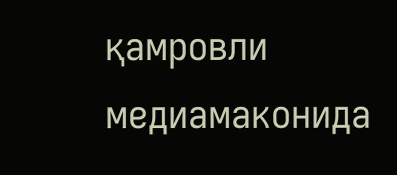қамровли медиамаконида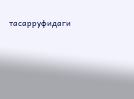тасарруфидаги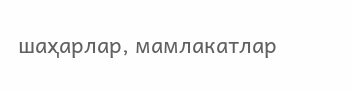шаҳарлар, мамлакатлар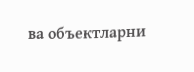ва объектларни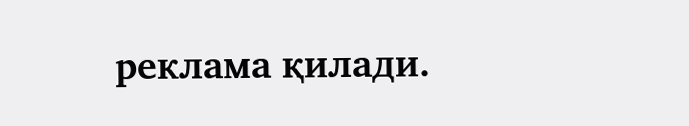реклама қилади.